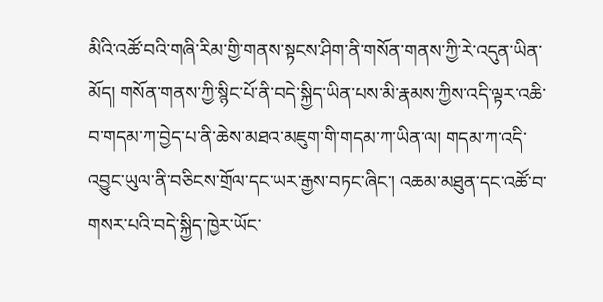མིའི་འཚོ་བའི་གཞི་རིམ་གྱི་གནས་སྟངས་ཤིག་ནི་གསོན་གནས་ཀྱི་རེ་འདུན་ཡིན་མོད། གསོན་གནས་ཀྱི་སྙིང་པོ་ནི་བདེ་སྐྱིད་ཡིན་པས་མི་རྣམས་ཀྱིས་འདི་ལྟར་འཆི་བ་གདམ་ཀ་བྱེད་པ་ནི་ཆེས་མཐའ་མཇུག་གི་གདམ་ཀ་ཡིན་ལ། གདམ་ཀ་འདི་འབྱུང་ཡུལ་ནི་བཅིངས་གྲོལ་དང་ཡར་རྒྱས་བཏང་ཞིང་། འཆམ་མཐུན་དང་འཚོ་བ་གསར་པའི་བདེ་སྐྱིད་ཁྱེར་ཡོང་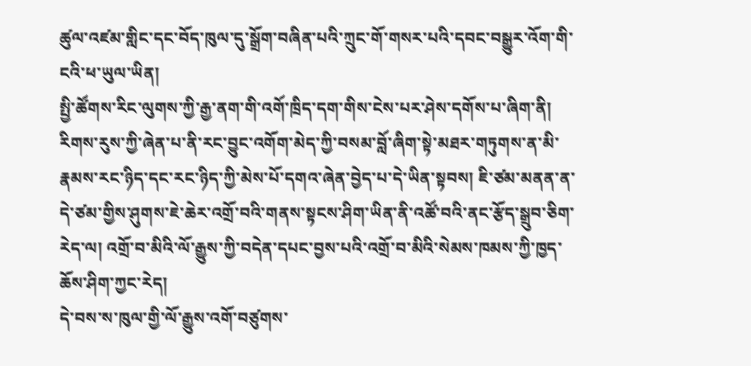ཚུལ་འཛམ་གླིང་དང་བོད་ཁུལ་དུ་སྒྲོག་བཞིན་པའི་ཀྲུང་གོ་གསར་པའི་དབང་བསྒྱུར་འོག་གི་ངའི་ཕ་ཡུལ་ཡིན།
སྤྱི་ཚོགས་རིང་ལུགས་ཀྱི་རྒྱ་ནག་གི་འགོ་ཁྲིད་དག་གིས་ངེས་པར་ཤེས་དགོས་པ་ཞིག་ནི། རིགས་རུས་ཀྱི་ཞེན་པ་ནི་རང་བྱུང་འགོག་མེད་ཀྱི་བསམ་བློ་ཞིག་སྟེ་མཐར་གཏུགས་ན་མི་རྣམས་རང་ཉིད་དང་རང་ཉིད་ཀྱི་མེས་པོ་དགའ་ཞེན་བྱེད་པ་དེ་ཡིན་སྟབས། ཇི་ཙམ་མནན་ན་དེ་ཙམ་གྱིས་ཤུགས་ཇེ་ཆེར་འགྲོ་བའི་གནས་སྟངས་ཤིག་ཡིན་ནི་འཚོ་བའི་ནང་རྩོད་སྒྲུབ་ཅིག་རེད་ལ། འགྲོ་བ་མིའི་ལོ་རྒྱུས་ཀྱི་བདེན་དཔང་བྱས་པའི་འགྲོ་བ་མིའི་སེམས་ཁམས་ཀྱི་ཁྱད་ཆོས་ཤིག་ཀྱང་རེད།
དེ་བས་ས་ཁུལ་གྱི་ལོ་རྒྱུས་འགོ་བཙུགས་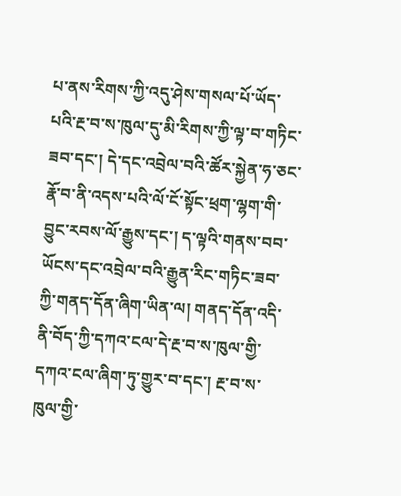པ་ནས་རིགས་ཀྱི་འདུ་ཤེས་གསལ་པོ་ཡོད་པའི་རྔ་བ་ས་ཁུལ་དུ་མི་རིགས་ཀྱི་ལྟ་བ་གཏིང་ཟབ་དང་། དེ་དང་འབྲེལ་བའི་ཚོར་སྐྱེན་ཧ་ཅང་རྣོ་བ་ནི་འདས་པའི་ལོ་ངོ་སྟོང་ཕྲག་ལྷག་གི་བྱུང་རབས་ལོ་རྒྱུས་དང་། ད་ལྟའི་གནས་བབ་ཡོངས་དང་འབྲེལ་བའི་རྒྱུན་རིང་གཏིང་ཟབ་ཀྱི་གནད་དོན་ཞིག་ཡིན་ལ། གནད་དོན་འདི་ནི་བོད་ཀྱི་དཀའ་ངལ་དེ་རྔ་བ་ས་ཁུལ་གྱི་དཀའ་ངལ་ཞིག་ཏུ་གྱུར་བ་དང་། རྔ་བ་ས་ཁུལ་གྱི་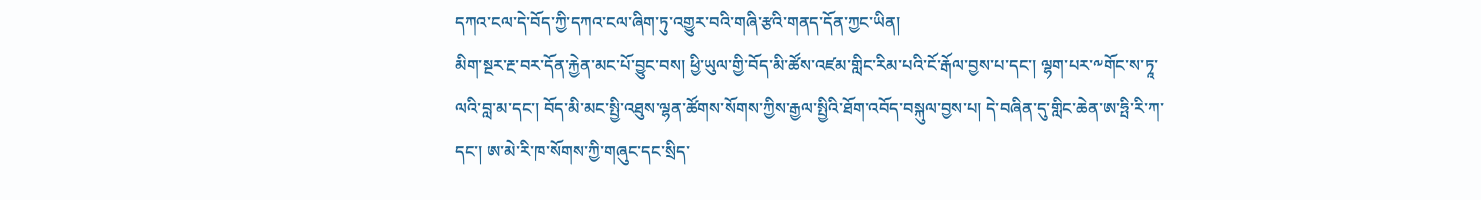དཀའ་ངལ་དེ་བོད་ཀྱི་དཀའ་ངལ་ཞིག་ཏུ་འགྱུར་བའི་གཞི་རྩའི་གནད་དོན་ཀྱང་ཡིན།
མིག་སྔར་རྔ་བར་དོན་རྐྱེན་མང་པོ་བྱུང་བས། ཕྱི་ཡུལ་གྱི་བོད་མི་ཚོས་འཛམ་གླིང་རིམ་པའི་ངོ་རྒོལ་བྱས་པ་དང་། ལྷག་པར་༸གོང་ས་ཏཱ་ལའི་བླ་མ་དང་། བོད་མི་མང་སྤྱི་འཐུས་ལྷན་ཚོགས་སོགས་ཀྱིས་རྒྱལ་སྤྱིའི་ཐོག་འབོད་བསྐུལ་བྱས་པ། དེ་བཞིན་དུ་གླིང་ཆེན་ཨ་ཧྤི་རི་ཀ་དང་། ཨ་མེ་རི་ཁ་སོགས་ཀྱི་གཞུང་དང་སྲིད་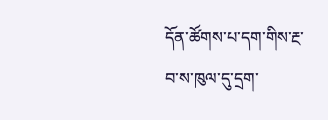དོན་ཚོགས་པ་དག་གིས་རྔ་བ་ས་ཁུལ་དུ་དྲག་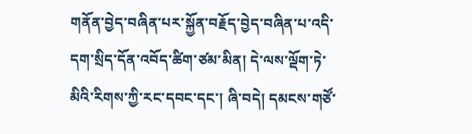གནོན་བྱེད་བཞིན་པར་སྐྱོན་བརྗོད་བྱེད་བཞིན་པ་འདི་དག་སྲིད་དོན་འབོད་ཚིག་ཙམ་མིན། དེ་ལས་ལྡོག་ཏེ་མིའི་རིགས་ཀྱི་རང་དབང་དང་། ཞི་བདེ། དམངས་གཙོ་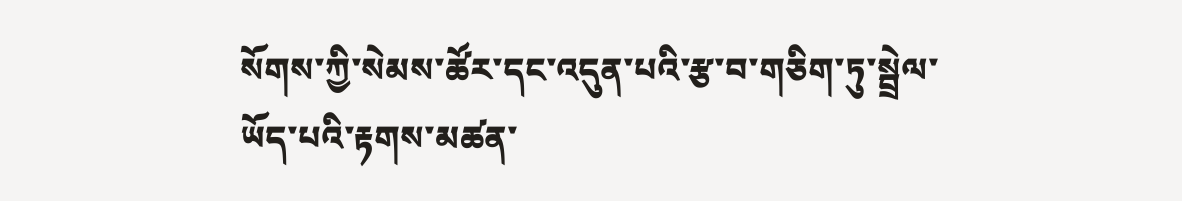སོགས་ཀྱི་སེམས་ཚོར་དང་འདུན་པའི་རྩ་བ་གཅིག་ཏུ་སྦྲེལ་ཡོད་པའི་རྟགས་མཚན་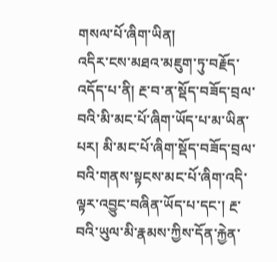གསལ་པོ་ཞིག་ཡིན།
འདིར་ངས་མཐའ་མཇུག་ཏུ་བརྗོད་འདོད་པ་ནི། རྔ་བ་ན་སྡོད་བཟོད་བྲལ་བའི་མི་མང་པོ་ཞིག་ཡོད་པ་མ་ཡིན་པར། མི་མང་པོ་ཞིག་སྡོད་བཟོད་བྲལ་བའི་གནས་སྟངས་མང་པོ་ཞིག་འདི་ལྟར་འབྱུང་བཞིན་ཡོད་པ་དང་། རྔ་བའི་ཡུལ་མི་རྣམས་ཀྱིས་དོན་རྐྱེན་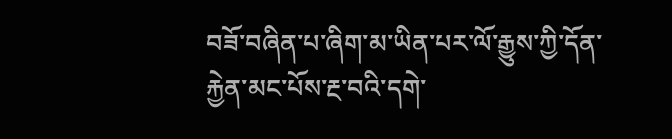བཟོ་བཞིན་པ་ཞིག་མ་ཡིན་པར་ལོ་རྒྱུས་ཀྱི་དོན་རྐྱེན་མང་པོས་རྔ་བའི་དགེ་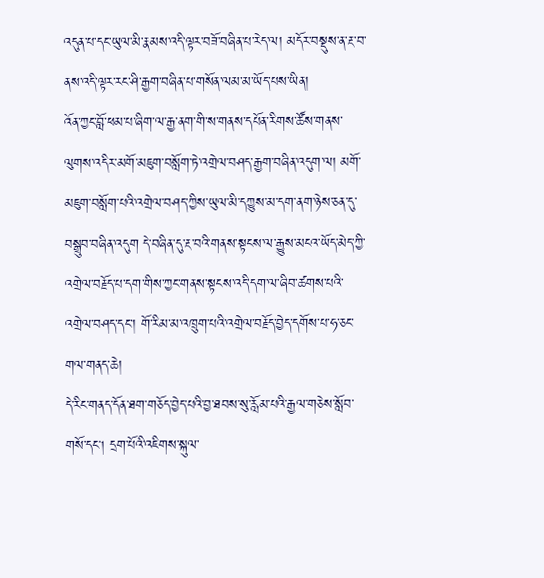འདུན་པ་དང་ཡུལ་མི་རྣམས་འདི་ལྟར་བཟོ་བཞིན་པ་རེད་ལ། མདོར་བསྡུས་ན་རྔ་བ་ནས་འདི་ལྟར་རང་ཤི་རྒྱག་བཞིན་པ་གསོན་ལམ་མ་ཡོད་པས་ཡིན།
འོན་ཀྱང་བློ་ཕམ་པ་ཞིག་ལ་རྒྱ་ནག་གི་ས་གནས་དཔོན་རིགས་ཚོས་གནས་ལུགས་འདིར་མགོ་མཇུག་བསློག་ཏེ་འགྲེལ་བཤད་རྒྱག་བཞིན་འདུག་ལ། མགོ་མཇུག་བསློག་པའི་འགྲེལ་བཤད་ཀྱིས་ཡུལ་མི་དཀྱུས་མ་དག་ནག་ཉེས་ཅན་དུ་བསྒྲུབ་བཞིན་འདུག དེ་བཞིན་དུ་རྔ་བའི་གནས་སྟངས་ལ་རྒྱུས་མངའ་ཡོད་མེད་ཀྱི་འགྲེལ་བརྗོད་པ་དག་གིས་ཀྱང་གནས་སྟངས་འདི་དག་ལ་ཞིབ་ཚགས་པའི་འགྲེལ་བཤད་དང་། གོ་རིམ་མ་འཁྲུག་པའི་འགྲེལ་བརྗོད་བྱེད་དགོས་པ་ཧ་ཅང་གལ་གནད་ཆེ།
དེ་རིང་གནད་དོན་ཐག་གཅོད་བྱེད་པའི་བྱ་ཐབས་སུ་རློམ་པའི་རྒྱལ་གཅེས་སློབ་གསོ་དང། དྲག་པོའི་འཇིགས་སྐུལ་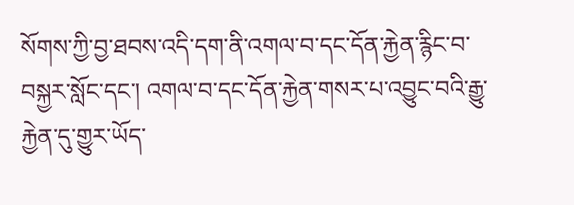སོགས་ཀྱི་བྱ་ཐབས་འདི་དག་ནི་འགལ་བ་དང་དོན་རྐྱེན་རྙིང་བ་བསྐྱར་སློང་དང་། འགལ་བ་དང་དོན་རྐྱེན་གསར་པ་འབྱུང་བའི་རྒྱུ་རྐྱེན་དུ་གྱུར་ཡོད་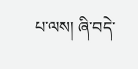པ་ལས། ཞི་བདེ་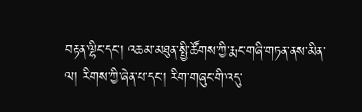བརྟན་ལྷིང་དང་། འཆམ་མཐུན་སྤྱི་ཚོགས་ཀྱི་རྨང་གཞི་གཏན་ནས་མིན་ལ། རིགས་ཀྱི་ཞེན་པ་དང་། རིག་གཞུང་གི་འདུ་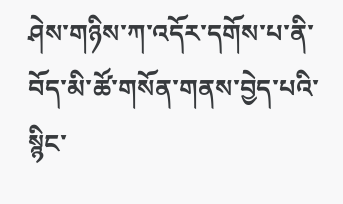ཤེས་གཉིས་ཀ་འདོར་དགོས་པ་ནི་བོད་མི་ཚོ་གསོན་གནས་བྱེད་པའི་སྙིང་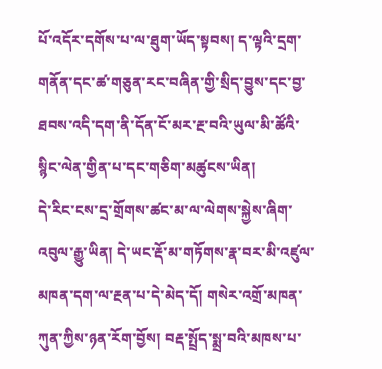པོ་འདོར་དགོས་པ་ལ་ཐུག་ཡོད་སྟབས། ད་ལྟའི་དྲག་གནོན་དང་ཚ་གཅུན་རང་བཞིན་གྱི་སྲིད་བྱུས་དང་བྱ་ཐབས་འདི་དག་ནི་དོན་ངོ་མར་རྔ་བའི་ཡུལ་མི་ཚོའི་སྙིང་ལེན་གྱིན་པ་དང་གཅིག་མཚུངས་ཡིན།
དེ་རིང་ངས་དྲ་གྲོགས་ཚང་མ་ལ་ལེགས་སྐྱེས་ཞིག་འབུལ་རྒྱུ་ཡིན། དེ་ཡང་རྡོ་མ་གཏོགས་རྣ་བར་མི་འཛུལ་མཁན་དག་ལ་རྔན་པ་དེ་མེད་དོ། གསེར་འགྲོ་མཁན་ཀུན་ཀྱིས་ཉན་རོག་བྱོས། བརྡ་སྤྲོད་སྨྲ་བའི་མཁས་པ་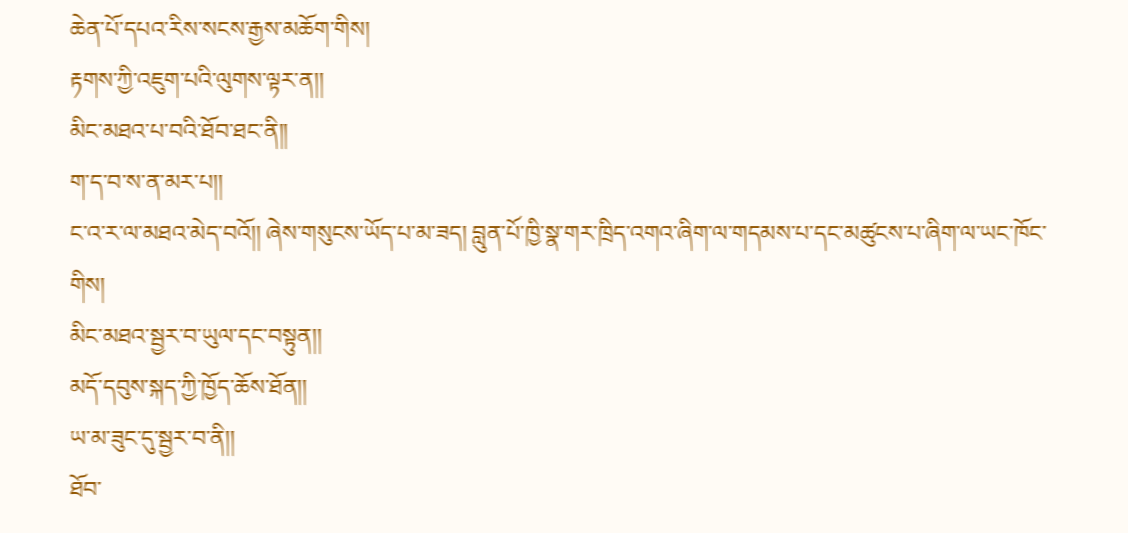ཆེན་པོ་དཔའ་རིས་སངས་རྒྱས་མཆོག་གིས།
རྟགས་ཀྱི་འཇུག་པའི་ལུགས་ལྟར་ན།།
མིང་མཐའ་པ་བའི་ཐོབ་ཐང་ནི།།
ག་ད་བ་ས་ན་མར་པ།།
ང་འ་ར་ལ་མཐའ་མེད་བའོ།། ཞེས་གསུངས་ཡོད་པ་མ་ཟད། བླུན་པོ་ཁྱི་སྣ་གར་ཁྲིད་འགའ་ཞིག་ལ་གདམས་པ་དང་མཚུངས་པ་ཞིག་ལ་ཡང་ཁོང་གིས།
མིང་མཐའ་སྦྱར་བ་ཡུལ་དང་བསྟུན།།
མདོ་དབུས་སྐད་ཀྱི་ཁྱོད་ཆོས་ཐོན།།
ཡ་མ་ཟུང་དུ་སྦྱར་བ་ནི།།
ཐོབ་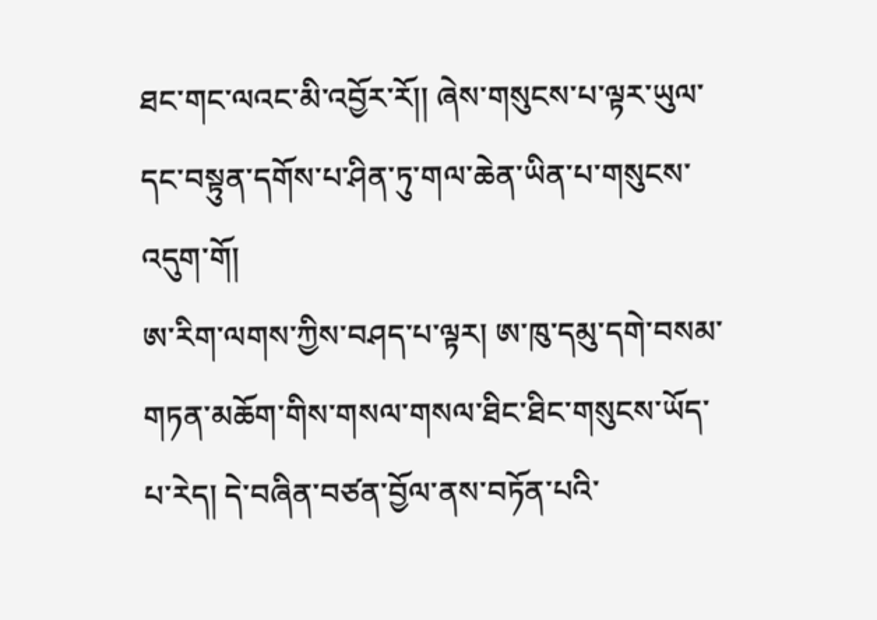ཐང་གང་ལའང་མི་འབྱོར་རོ།། ཞེས་གསུངས་པ་ལྟར་ཡུལ་དང་བསྟུན་དགོས་པ་ཤིན་ཏུ་གལ་ཆེན་ཡིན་པ་གསུངས་འདུག་གོ།
ཨ་རིག་ལགས་ཀྱིས་བཤད་པ་ལྟར། ཨ་ཁུ་དམུ་དགེ་བསམ་གཏན་མཆོག་གིས་གསལ་གསལ་ཐིང་ཐིང་གསུངས་ཡོད་པ་རེད། དེ་བཞིན་བཙན་བྱོལ་ནས་བཏོན་པའི་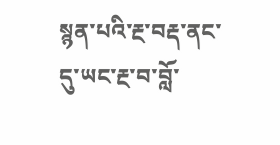སྙན་པའི་རྔ་བརྡ་ནང་དུ་ཡང་རྔ་བ་བློ་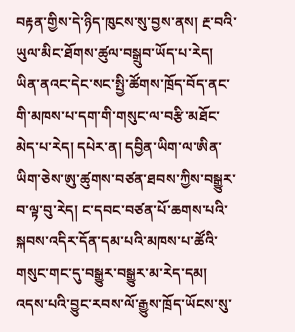བརྟན་གྱིས་དེ་ཉིད་ཁུངས་སུ་བྱས་ནས། རྔ་བའི་ཡུལ་མིང་ཐོགས་ཚུལ་བསྒྲུབ་ཡོད་པ་རེད། ཡིན་ནའང་དེང་སང་སྤྱི་ཚོགས་ཁྲོད་བོད་ནང་གི་མཁས་པ་དག་གི་གསུང་ལ་བརྩི་མཐོང་མེད་པ་རེད། དཔེར་ན། དབྱིན་ཡིག་ལ་ཨིན་ཡིག་ཅེས་ཨུ་ཚུགས་བཙན་ཐབས་ཀྱིས་བསྒྱུར་བ་ལྟ་བུ་རེད། ང་དབང་བཙན་པོ་ཆགས་པའི་སྐབས་འདིར་དོན་དམ་པའི་མཁས་པ་ཚོའི་གསུང་གང་དུ་བསྒྱུར་བསྒྱུར་མ་རེད་དམ།
འདས་པའི་བྱུང་རབས་ལོ་རྒྱུས་ཁྲོད་ཡོངས་སུ་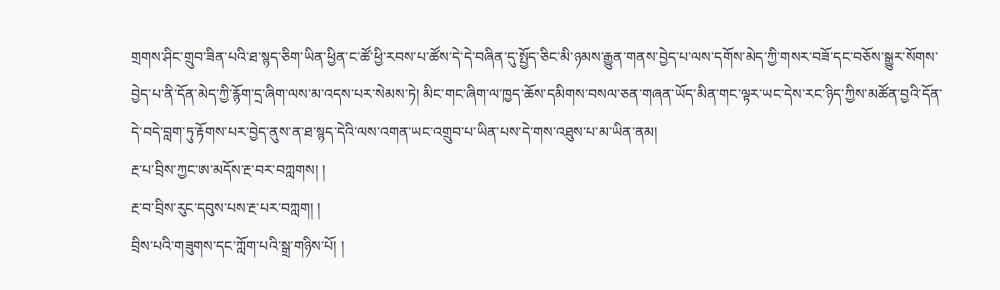གྲགས་ཤིང་གྲུབ་ཟིན་པའི་ཐ་སྙད་ཅིག་ཡིན་ཕྱིན་ང་ཚོ་ཕྱི་རབས་པ་ཚོས་དེ་དེ་བཞིན་དུ་སྤྱོད་ཅིང་མི་ཉམས་རྒྱུན་གནས་བྱེད་པ་ལས་དགོས་མེད་ཀྱི་གསར་བཟོ་དང་བཅོས་སྒྱུར་སོགས་བྱེད་པ་ནི་དོན་མེད་ཀྱི་རྙོག་དྲ་ཞིག་ལས་མ་འདས་པར་སེམས་ཏེ། མིང་གང་ཞིག་ལ་ཁྱད་ཆོས་དམིགས་བསལ་ཅན་གཞན་ཡོད་མིན་གང་ལྟར་ཡང་དེས་རང་ཉིད་ཀྱིས་མཚོན་བྱའི་དོན་དེ་བདེ་བླག་ཏུ་རྟོགས་པར་བྱེད་ནུས་ན་ཐ་སྙད་དེའི་ལས་འགན་ཡང་འགྲུབ་པ་ཡིན་པས་དེ་གས་འཐུས་པ་མ་ཡིན་ནམ།
རྔ་པ་བྲིས་ཀྱང་ཨ་མདོས་རྔ་བར་བཀླགས། །
རྔ་བ་བྲིས་རུང་དབུས་པས་རྔ་པར་བཀླག། །
བྲིས་པའི་གཟུགས་དང་ཀློག་པའི་སྒྲ་གཉིས་པོ། །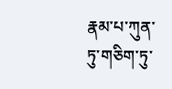རྣམ་པ་ཀུན་ཏུ་གཅིག་ཏུ་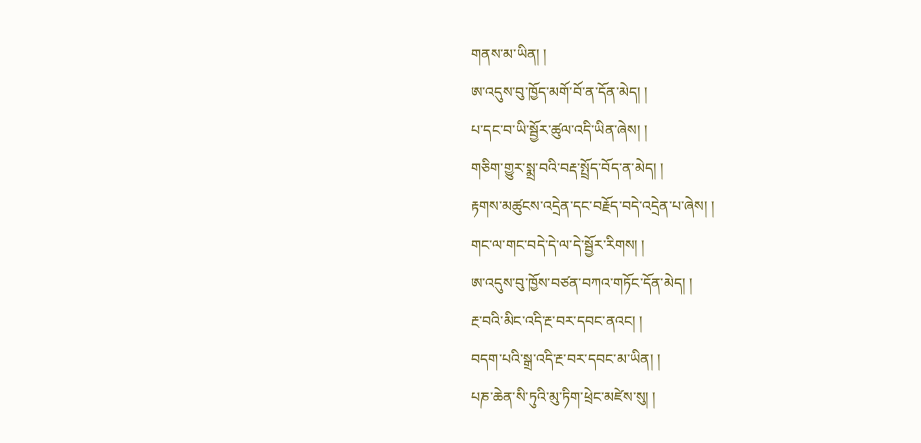གནས་མ་ཡིན། །
ཨ་འདུས་བུ་ཁྱོད་མགོ་བོ་ན་དོན་མེད། །
པ་དང་བ་ཡི་སྦྱོར་ཚུལ་འདི་ཡིན་ཞེས། །
གཅིག་གྱུར་སྨྲ་བའི་བརྡ་སྤྲོད་བོད་ན་མེད། །
རྟགས་མཚུངས་འདྲེན་དང་བརྗོད་བདེ་འདྲེན་པ་ཞེས། །
གང་ལ་གང་བདེ་དེ་ལ་དེ་སྦྱོར་རིགས། །
ཨ་འདུས་བུ་ཁྱོས་བཙན་བཀའ་གཏོང་དོན་མེད། །
རྔ་བའི་མིང་འདི་རྔ་བར་དབང་ནའང། །
བདག་པའི་སྒྲ་འདི་རྔ་བར་དབང་མ་ཡིན། །
པཎ་ཆེན་སི་ཏུའི་མུ་ཏིག་ཕྲེང་མཛེས་སུ། །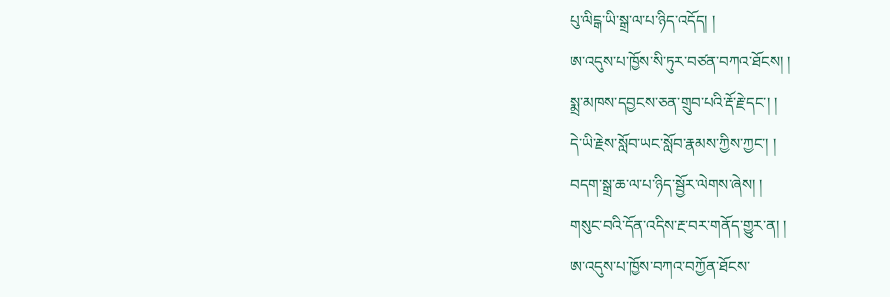པུ་ལིངྒ་ཡི་སྒྲ་ལ་པ་ཉིད་འདོད། །
ཨ་འདུས་པ་ཁྱོས་སི་ཏུར་བཙན་བཀའ་ཐོངས། །
སྨྲ་མཁས་དབྱངས་ཅན་གྲུབ་པའི་རྡོ་རྗེ་དང་། །
དེ་ཡི་རྗེས་སློབ་ཡང་སློབ་རྣམས་ཀྱིས་ཀྱང་། །
བདག་སྒྲ་ཆ་ལ་པ་ཉིད་སྦྱོར་ལེགས་ཞེས། །
གསུང་བའི་དོན་འདིས་རྔ་བར་གནོད་གྱུར་ན། །
ཨ་འདུས་པ་ཁྱོས་བཀའ་བཀྱོན་ཐོངས་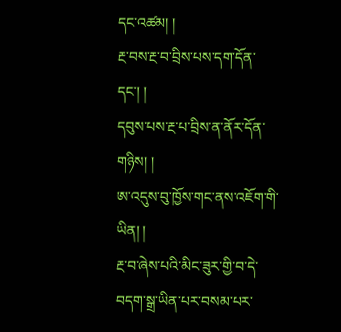དང་འཚམ། །
རྔ་བས་རྔ་བ་བྲིས་པས་དག་དོན་དང་། །
དབུས་པས་རྔ་པ་བྲིས་ན་ནོར་དོན་གཉིས། །
ཨ་འདུས་བུ་ཁྱོས་གང་ནས་འཇོག་གི་ཡིན། །
རྔ་བ་ཞེས་པའི་མིང་ཟུར་གྱི་བ་དེ་བདག་སྒྲ་ཡིན་པར་བསམ་པར་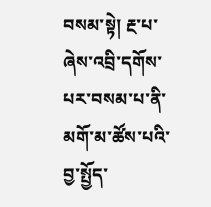བསམ་སྟེ། རྔ་པ་ཞེས་འབྲི་དགོས་པར་བསམ་པ་ནི་མགོ་མ་ཚོས་པའི་བྱ་སྤྱོད་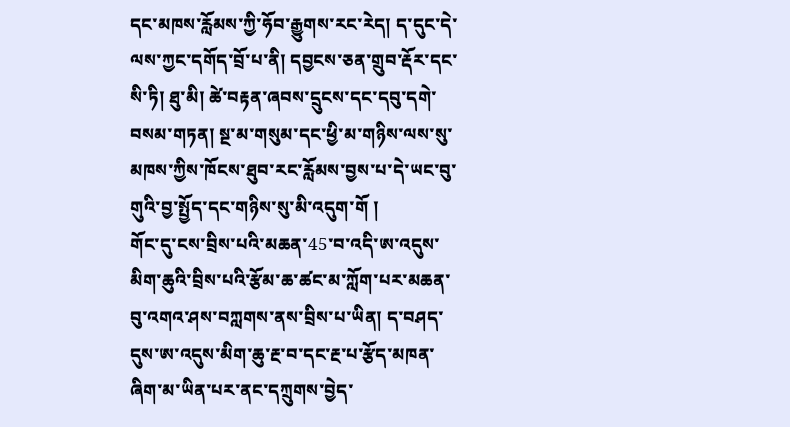དང་མཁས་རློམས་ཀྱི་ཧོབ་རྒྱུགས་རང་རེད། ད་དུང་དེ་ལས་ཀྱང་དགོད་བྲོ་པ་ནི། དབྱངས་ཅན་གྲུབ་རྡོར་དང་སི་ཏི། ཐུ་མི། ཚེ་བརྟན་ཞབས་དྲུངས་དང་དབུ་དགེ་བསམ་གཏན། སྔ་མ་གསུམ་དང་ཕྱི་མ་གཉིས་ལས་སུ་མཁས་ཀྱིས་ཁོངས་ཐུབ་རང་རློམས་བྱས་པ་དེ་ཡང་བུ་གུའི་བྱ་སྤྱོད་དང་གཉིས་སུ་མི་འདུག་གོ །
གོང་དུ་ངས་བྲིས་པའི་མཆན་45་བ་འདི་ཨ་འདུས་མིག་ཆུའི་བྲིས་པའི་རྩོམ་ཆ་ཚང་མ་ཀློག་པར་མཆན་བུ་འགའ་ཤས་བཀླགས་ནས་བྲིས་པ་ཡིན། ད་བཤད་དུས་ཨ་འདུས་མིག་ཆུ་རྔ་བ་དང་རྔ་པ་རྩོད་མཁན་ཞིག་མ་ཡིན་པར་ནང་དཀྲུགས་བྱེད་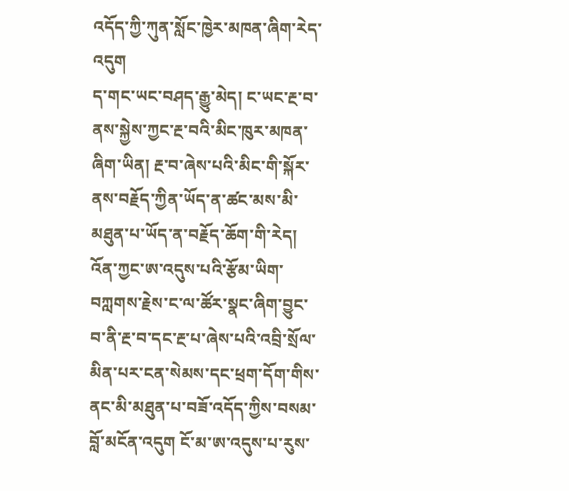འདོད་ཀྱི་ཀུན་སློང་ཁྱེར་མཁན་ཞིག་རེད་འདུག
ད་གང་ཡང་བཤད་རྒྱུ་མེད། ང་ཡང་རྔ་བ་ནས་སྐྱེས་ཀྱང་རྔ་བའི་མིང་ཁུར་མཁན་ཞིག་ཡིན། རྔ་བ་ཞེས་པའི་མིང་གི་སྐོར་ནས་བརྗོད་ཀྱིན་ཡོད་ན་ཚང་མས་མི་མཐུན་པ་ཡོད་ན་བརྗོད་ཆོག་གི་རེད། འོན་ཀྱང་ཨ་འདུས་པའི་རྩོམ་ཡིག་བཀླགས་རྗེས་ང་ལ་ཚོར་སྣང་ཞིག་བྱུང་བ་ནི་རྔ་བ་དང་རྔ་པ་ཞེས་པའི་འབྲི་སྲོལ་མིན་པར་ངན་སེམས་དང་ཕྲག་དོག་གིས་ནང་མི་མཐུན་པ་བཟོ་འདོད་ཀྱིས་བསམ་བློ་མངོན་འདུག ངོ་མ་ཨ་འདུས་པ་རུས་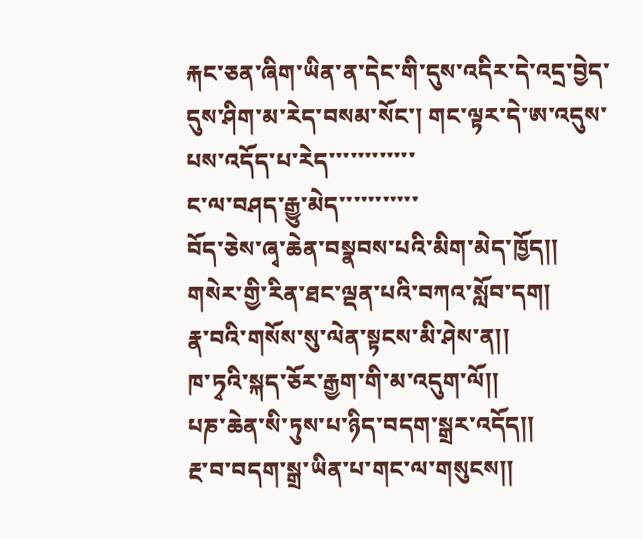རྐང་ཅན་ཞིག་ཡིན་ན་དེང་གི་དུས་འདིར་དེ་འདྲ་བྱེད་དུས་ཤིག་མ་རེད་བསམ་སོང་། གང་ལྟར་དེ་ཨ་འདུས་པས་འདོད་པ་རེད་་་་་་་་་་་་
ང་ལ་བཤད་རྒྱུ་མེད་་་་་་་་་་་
བོད་ཅེས་ཞྭ་ཆེན་བསྣབས་པའི་མིག་མེད་ཁྱོད།།
གསེར་གྱི་རིན་ཐང་ལྡན་པའི་བཀའ་སློབ་དག།
རྣ་བའི་གསོས་སུ་ལེན་སྟངས་མི་ཤེས་ན།།
ཁ་ཏྭའི་སྐད་ཅོར་རྒྱག་གི་མ་འདུག་ལོ།།
པཎ་ཆེན་སི་ཏུས་པ་ཉིད་བདག་སྒྲར་འདོད།།
རྔ་བ་བདག་སྒྲ་ཡིན་པ་གང་ལ་གསུངས།།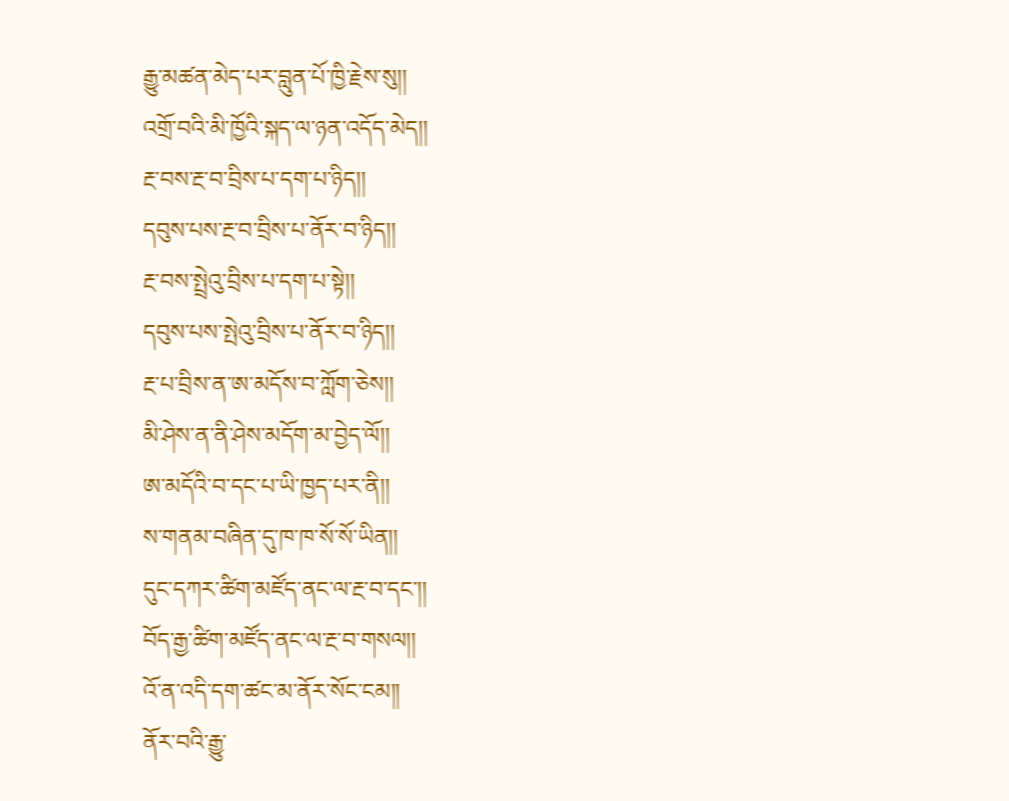རྒྱུ་མཚན་མེད་པར་བླུན་པོ་ཁྱི་རྗེས་སུ།།
འགྲོ་བའི་མི་ཁྱོའི་སྐད་ལ་ཉན་འདོད་མེད།།
རྔ་བས་རྔ་བ་བྲིས་པ་དག་པ་ཉིད།།
དབུས་པས་རྔ་བ་བྲིས་པ་ནོར་བ་ཉིད།།
རྔ་བས་སྤྲེའུ་བྲིས་པ་དག་པ་སྟེ།།
དབུས་པས་སྤེའུ་བྲིས་པ་ནོར་བ་ཉིད།།
རྔ་པ་བྲིས་ན་ཨ་མདོས་བ་ཀློག་ཅེས།།
མི་ཤེས་ན་ནི་ཤེས་མདོག་མ་བྱེད་ལོ།།
ཨ་མདོའི་བ་དང་པ་ཡི་ཁྱད་པར་ནི།།
ས་གནམ་བཞིན་དུ་ཁ་ཁ་སོ་སོ་ཡིན།།
དུང་དཀར་ཚིག་མཛོད་ནང་ལ་རྔ་བ་དང་།།
བོད་རྒྱ་ཚིག་མཛོད་ནང་ལ་རྔ་བ་གསལ།།
འོ་ན་འདི་དག་ཚང་མ་ནོར་སོང་ངམ།།
ནོར་བའི་རྒྱུ་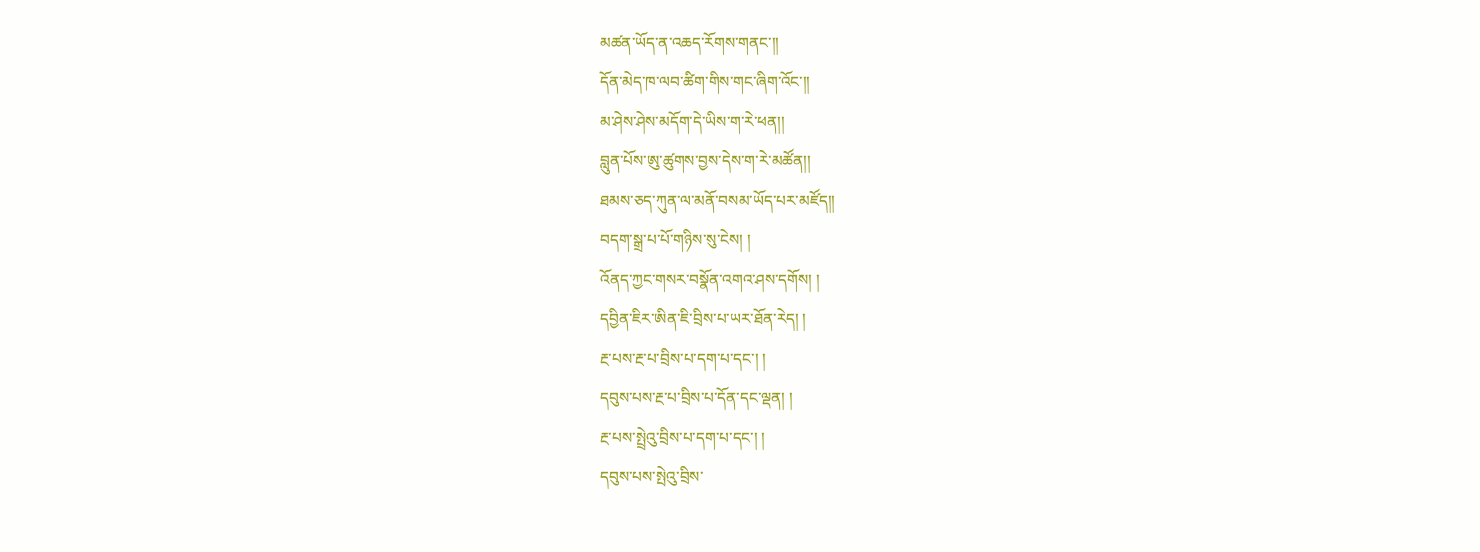མཚན་ཡོད་ན་འཆད་རོགས་གནང་།།
དོན་མེད་ཁ་ལབ་ཚིག་གིས་གང་ཞིག་འོང་།།
མ་ཤེས་ཤེས་མདོག་དེ་ཡིས་ག་རེ་ཕན།།
བླུན་པོས་ཨུ་ཚུགས་བྱས་དེས་ག་རེ་མཚོན།།
ཐམས་ཅད་ཀུན་ལ་མནོ་བསམ་ཡོད་པར་མཛོད།།
བདག་སྒྲ་པ་པོ་གཉིས་སུ་ངེས། །
འོནད་ཀྱང་གསར་བསྣོན་འགའ་ཤས་དགོས། །
དབྱིན་ཇིར་ཨིན་ཇི་བྲིས་པ་ཡར་ཐོན་རེད། །
རྔ་པས་རྔ་པ་བྲིས་པ་དག་པ་དང་། །
དབུས་པས་རྔ་པ་བྲིས་པ་དོན་དང་ལྡན། །
རྔ་པས་སྤྲེའུ་བྲིས་པ་དག་པ་དང་། །
དབུས་པས་སྤེའུ་བྲིས་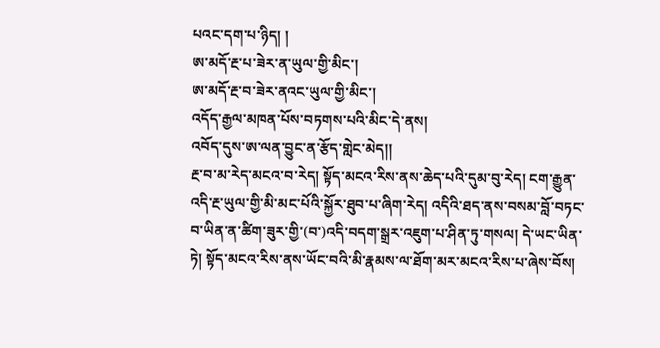པའང་དག་པ་ཉིད། །
ཨ་མདོ་རྔ་པ་ཟེར་ན་ཡུལ་གྱི་མིང་།
ཨ་མདོ་རྔ་བ་ཟེར་ནའང་ཡུལ་གྱི་མིང་།
འདོད་རྒྱལ་མཁན་པོས་བཏགས་པའི་མིང་དེ་ནས།
འབོད་དུས་ཨ་ལན་བྱུང་ན་རྩོད་གླེང་མེད།།
རྔ་བ་མ་རེད་མངའ་བ་རེད། སྟོད་མངའ་རིས་ནས་ཆེད་པའི་དུམ་བུ་རེད། ངག་རྒྱུན་འདི་རྔ་ཡུལ་གྱི་མི་མང་པོའི་སྐྱོར་ཐུབ་པ་ཞིག་རེད། འདིའི་ཐད་ནས་བསམ་བློ་བཏང་བ་ཡིན་ན་ཚིག་ཟུར་གྱི་(བ་)འདི་བདག་སྒྲར་འཇུག་པ་ཤིན་ཏུ་གསལ། དེ་ཡང་ཡིན་ཏེ། སྟོད་མངའ་རིས་ནས་ཡོང་བའི་མི་རྣམས་ལ་ཐོག་མར་མངའ་རིས་པ་ཞེས་བོས།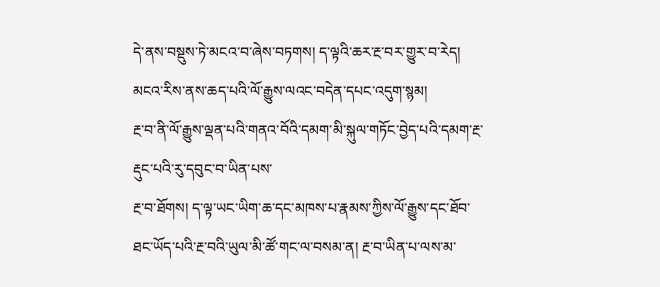དེ་ནས་བསྡུས་ཏེ་མངའ་བ་ཞེས་བཏགས། ད་ལྟའི་ཆར་རྔ་བར་གྱུར་བ་རེད། མངའ་རིས་ནས་ཆད་པའི་ལོ་རྒྱུས་ལའང་བདེན་དཔང་འདུག་སྙམ།
རྔ་བ་ནི་ལོ་རྒྱུས་ལྡན་པའི་གནའ་བོའི་དམག་མི་སྐུལ་གཏོང་བྱེད་པའི་དམག་རྔ་རྡུང་པའི་རུ་དབུང་བ་ཡིན་པས་
རྔ་བ་ཐོགས། ད་ལྟ་ཡང་ཡིག་ཆ་དང་མཁས་པ་རྣམས་ཀྱིས་ལོ་རྒྱུས་དང་ཐོབ་ཐང་ཡོད་པའི་རྔ་བའི་ཡུལ་མི་ཚོ་གང་ལ་བསམ་ན། རྔ་བ་ཡིན་པ་ལས་མ་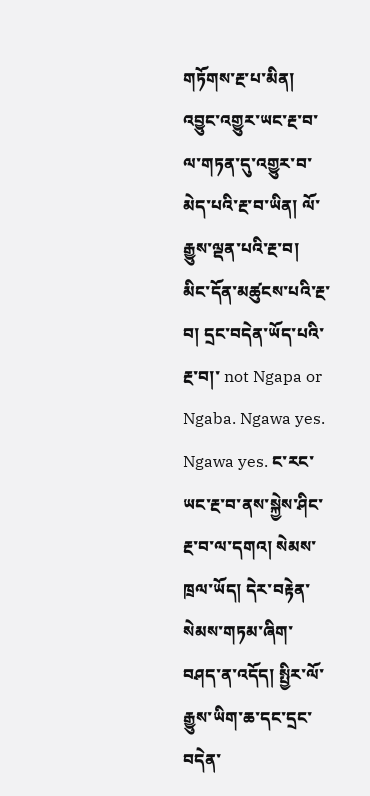གཏོགས་རྔ་པ་མིན། འབྱུང་འགྱུར་ཡང་རྔ་བ་ལ་གཏན་དུ་འགྱུར་བ་མེད་པའི་རྔ་བ་ཡིན། ལོ་རྒྱུས་ལྡན་པའི་རྔ་བ། མིང་དོན་མཚུངས་པའི་རྔ་བ། དྲང་བདེན་ཡོད་པའི་རྔ་བ།་ not Ngapa or Ngaba. Ngawa yes. Ngawa yes. ང་རང་ཡང་རྔ་བ་ནས་སྐྱེས་ཤིང་རྔ་བ་ལ་དགའ། སེམས་ཁྲལ་ཡོད། དེར་བརྟེན་སེམས་གཏམ་ཞིག་བཤད་ན་འདོད། སྤྱིར་ལོ་རྒྱུས་ཡིག་ཆ་དང་དྲང་བདེན་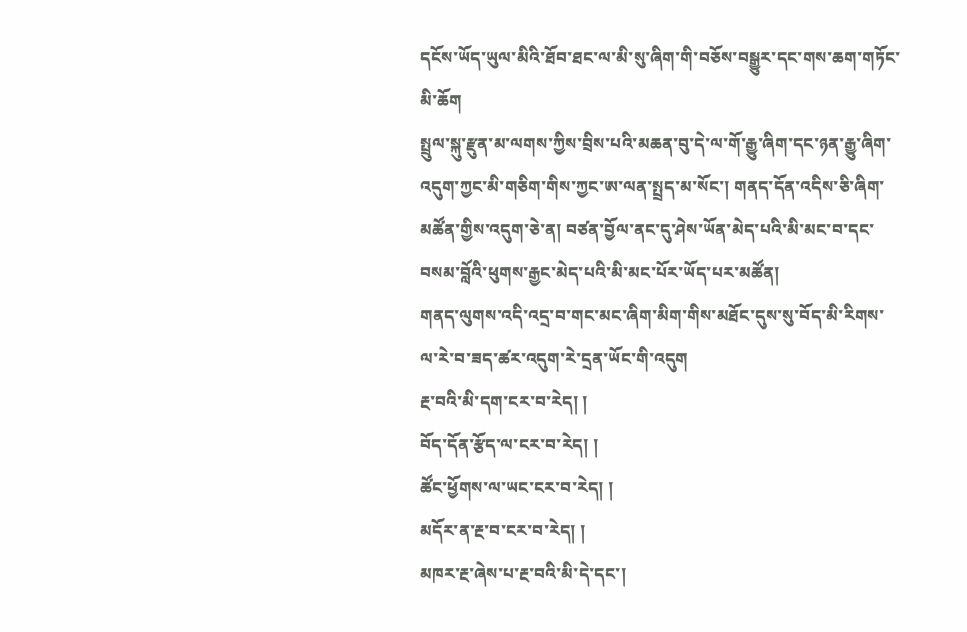དངོས་ཡོད་ཡུལ་མིའི་ཐོབ་ཐང་ལ་མི་སུ་ཞིག་གི་བཅོས་བསྒྱུར་དང་གས་ཆག་གཏོང་མི་ཆོག
སྤྲུལ་སྐུ་རྫུན་མ་ལགས་ཀྱིས་བྲིས་པའི་མཆན་བུ་དེ་ལ་གོ་རྒྱུ་ཞིག་དང་ཉན་རྒྱུ་ཞིག་འདུག་ཀྱང་མི་གཅིག་གིས་ཀྱང་ཨ་ལན་སྤྲད་མ་སོང་། གནད་དོན་འདིས་ཅི་ཞིག་མཚོན་གྱིས་འདུག་ཅེ་ན། བཙན་བྱོལ་ནང་དུ་ཤེས་ཡོན་མེད་པའི་མི་མང་བ་དང་བསམ་བློའི་ཕུགས་རྒྱང་མེད་པའི་མི་མང་པོར་ཡོད་པར་མཚོན།
གནད་ལུགས་འདི་འདྲ་བ་གང་མང་ཞིག་མིག་གིས་མཐོང་དུས་སུ་བོད་མི་རིགས་ལ་རེ་བ་ཟད་ཚར་འདུག་རེ་དྲན་ཡོང་གི་འདུག
རྔ་བའི་མི་དག་ངར་བ་རེད། །
བོད་དོན་རྩོད་ལ་ངར་བ་རེད། །
ཚོང་ཕྱོགས་ལ་ཡང་ངར་བ་རེད། །
མདོར་ན་རྔ་བ་ངར་བ་རེད། །
མཁར་རྔ་ཞེས་པ་རྔ་བའི་མི་དེ་དང་།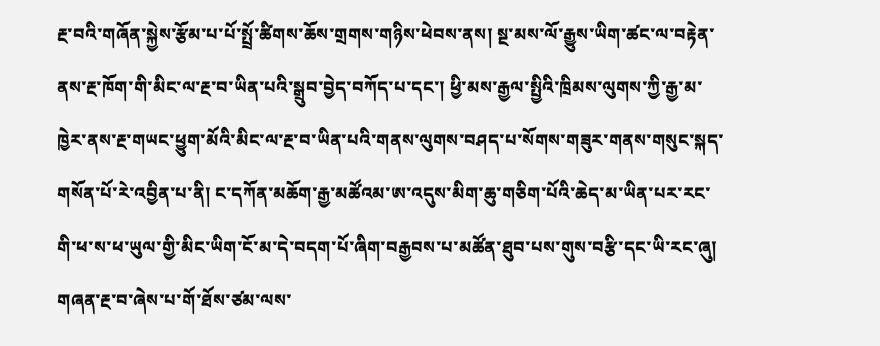རྔ་བའི་གཞོན་སྐྱེས་རྩོམ་པ་པོ་སྤྲོ་ཚིགས་ཆོས་གྲགས་གཉིས་ཕེབས་ནས། སྔ་མས་ལོ་རྒྱུས་ཡིག་ཚང་ལ་བརྟེན་ནས་རྔ་ཁོག་གི་མིང་ལ་རྔ་བ་ཡིན་པའི་སྒྲུབ་བྱེད་བཀོད་པ་དང་། ཕྱི་མས་རྒྱལ་སྤྱིའི་ཁྲིམས་ལུགས་ཀྱི་རྒྱ་མ་ཁྱེར་ནས་རྔ་གཡང་ཕྱུག་མོའི་མིང་ལ་རྔ་བ་ཡིན་པའི་གནས་ལུགས་བཤད་པ་སོགས་གཟུར་གནས་གསུང་སྐད་གསོན་པོ་རེ་འབྱིན་པ་ནི། ང་དཀོན་མཆོག་རྒྱ་མཚོའམ་ཨ་འདུས་མིག་ཆུ་གཅིག་པོའི་ཆེད་མ་ཡིན་པར་རང་གི་ཕ་ས་ཕ་ཡུལ་གྱི་མིང་ཡིག་ངོ་མ་དེ་བདག་པོ་ཞིག་བརྒྱབས་པ་མཚོན་ཐུབ་པས་གུས་བརྩི་དང་ཡི་རང་ཞུ།
གཞན་རྔ་བ་ཞེས་པ་གོ་ཐོས་ཙམ་ལས་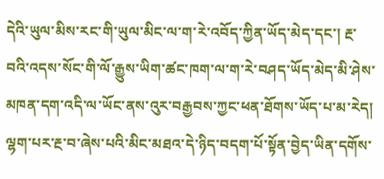དེའི་ཡུལ་མིས་རང་གི་ཡུལ་མིང་ལ་ག་རེ་འབོད་ཀྱིན་ཡོད་མེད་དང་། རྔ་བའི་འདས་སོང་གི་ལོ་རྒྱུས་ཡིག་ཚང་ཁག་ལ་ག་རེ་བཤད་ཡོད་མེད་མི་ཤེས་མཁན་དག་འདི་ལ་ཡོང་ནས་འུར་བརྒྱབས་ཀྱང་ཕན་ཐོགས་ཡོད་པ་མ་རེད།
ལྷག་པར་རྔ་བ་ཞེས་པའི་མིང་མཐའ་དེ་ཉིད་བདག་པོ་སྟོན་བྱེད་ཡིན་དགོས་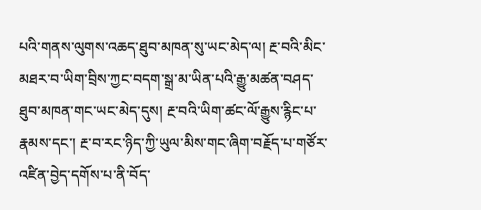པའི་གནས་ལུགས་འཆད་ཐུབ་མཁན་སུ་ཡང་མེད་ལ། རྔ་བའི་མིང་མཐར་བ་ཡིག་བྲིས་ཀྱང་བདག་སྒྲ་མ་ཡིན་པའི་རྒྱུ་མཚན་བཤད་ཐུབ་མཁན་གང་ཡང་མེད་དུས། རྔ་བའི་ཡིག་ཚང་ལོ་རྒྱུས་རྙིང་པ་རྣམས་དང་། རྔ་བ་རང་ཉིད་ཀྱི་ཡུལ་མིས་གང་ཞིག་བརྗོད་པ་གཙོར་འཛིན་བྱེད་དགོས་པ་ནི་བོད་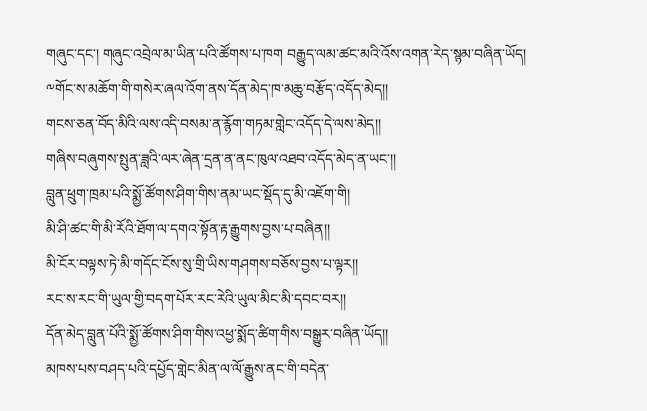གཞུང་དང་། གཞུང་འབྲེལ་མ་ཡིན་པའི་ཚོགས་པ་ཁག བརྒྱུད་ལམ་ཚང་མའི་འོས་འགན་རེད་སྙམ་བཞིན་ཡོད།
༸གོང་ས་མཆོག་གི་གསེར་ཞལ་འོག་ནས་དོན་མེད་ཁ་མཆུ་བརྩོད་འདོད་མེད།།
གངས་ཅན་བོད་མིའི་ལས་འདི་བསམ་ན་རྙོག་གཏམ་གླེང་འདོད་དེ་ལས་མེད།།
གཞིས་བཞུགས་སྤུན་ཟླའི་ལར་ཞེན་དྲན་ན་ནང་ཁུལ་འཐབ་འདོད་མེད་ན་ཡང་།།
བླུན་ཕྲུག་ཁྲམ་པའི་སྨྱོ་ཚོགས་ཤིག་གིས་ནམ་ཡང་སྡོད་དུ་མི་འཇོག་གི།
མི་ཤི་ཚང་གི་མི་རོའི་ཐོག་ལ་དགའ་སྟོན་རྟ་རྒྱུགས་བྱས་པ་བཞིན།།
མི་ངོར་བལྟས་ཏེ་མི་གདོང་ངོས་སུ་གྲི་ཡིས་གཤགས་བཅོས་བྱས་པ་ལྟར།།
རང་ས་རང་གི་ཡུལ་གྱི་བདག་པོར་རང་རེའི་ཡུལ་མིང་མི་དབང་བར།།
དོན་མེད་བླུན་པོའི་སྨྱོ་ཚོགས་ཤིག་གིས་འཕྱ་སྨོད་ཚིག་གིས་བསྒྱུར་བཞིན་ཡོད།།
མཁས་པས་བཤད་པའི་དཔྱོད་གླེང་མིན་ལ་ལོ་རྒྱུས་ནང་གི་བདེན་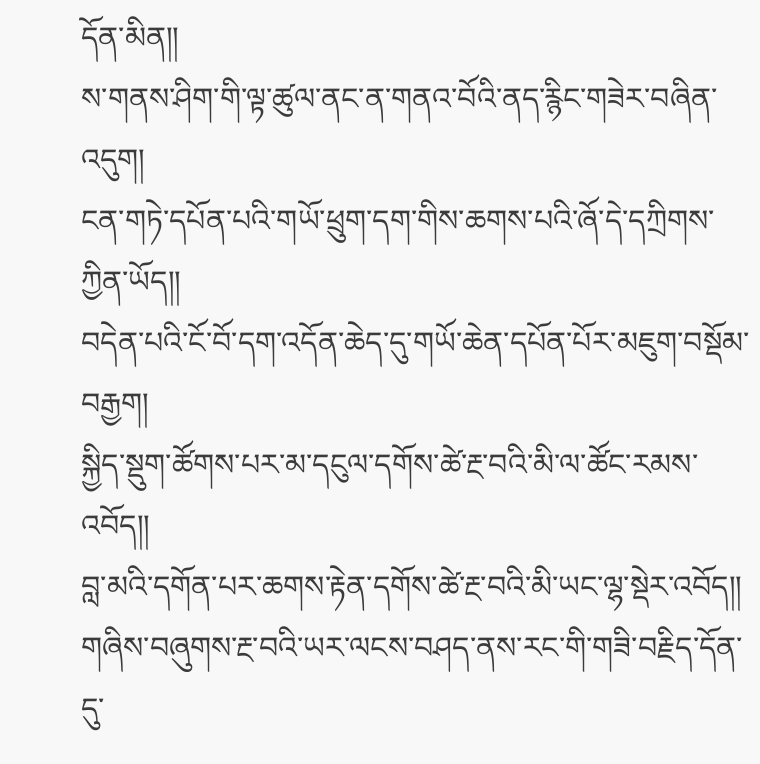དོན་མིན།།
ས་གནས་ཤིག་གི་ལྟ་ཚུལ་ནང་ན་གནའ་བོའི་ནད་རྙིང་གཟེར་བཞིན་འདུག།
ངན་གཏེ་དཔོན་པའི་གཡོ་ཕྲུག་དག་གིས་ཆགས་པའི་ཞོ་དེ་དཀྲིགས་ཀྱིན་ཡོད།།
བདེན་པའི་ངོ་བོ་དག་འདོན་ཆེད་དུ་གཡོ་ཆེན་དཔོན་པོར་མཇུག་བསྡོམ་བརྒྱག།
སྐྱིད་སྡུག་ཚོགས་པར་མ་དངུལ་དགོས་ཚེ་རྔ་བའི་མི་ལ་ཚོང་རམས་འབོད།།
བླ་མའི་དགོན་པར་ཆགས་རྟེན་དགོས་ཚེ་རྔ་བའི་མི་ཡང་ལྷ་སྡེར་འབོད།།
གཞིས་བཞུགས་རྔ་བའི་ཡར་ལངས་བཤད་ནས་རང་གི་གཟི་བརྗིད་དོན་དུ་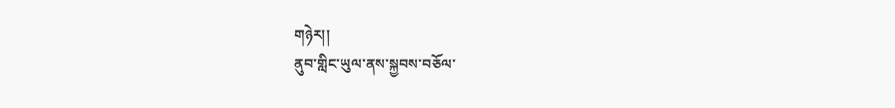གཉེར།།
ནུབ་གླིང་ཡུལ་ནས་སྐྱབས་བཅོལ་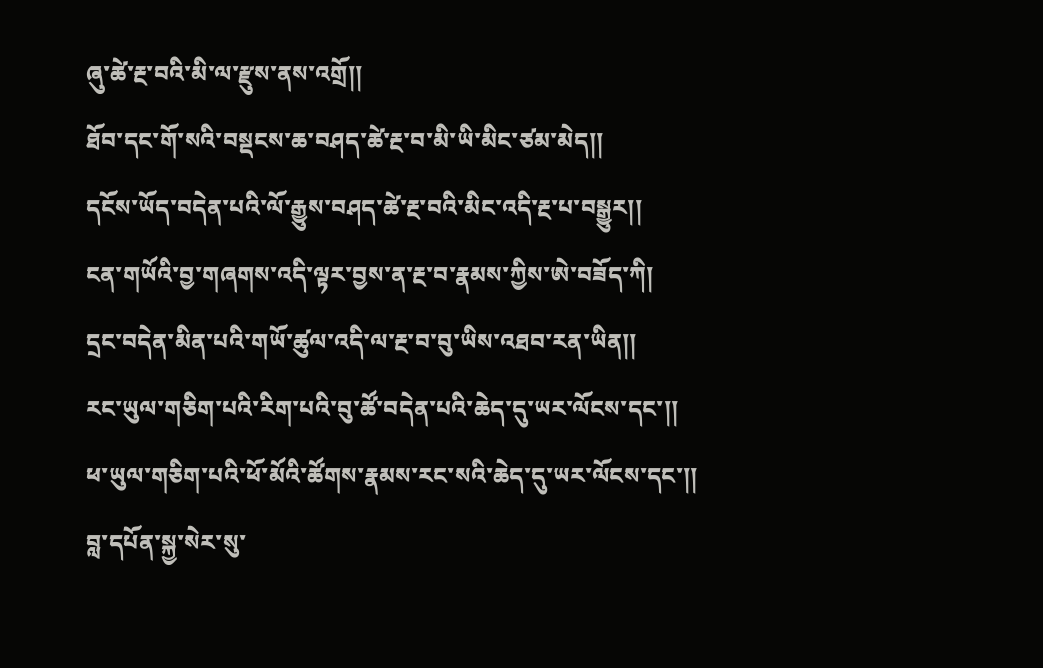ཞུ་ཚེ་རྔ་བའི་མི་ལ་རྫུས་ནས་འགྲོ།།
ཐོབ་དང་གོ་སའི་བསྡངས་ཆ་བཤད་ཚེ་རྔ་བ་མི་ཡི་མིང་ཙམ་མེད།།
དངོས་ཡོད་བདེན་པའི་ལོ་རྒྱུས་བཤད་ཚེ་རྔ་བའི་མིང་འདི་རྔ་པ་བསྒྱུར།།
ངན་གཡོའི་བྱ་གཞགས་འདི་ལྟར་བྱས་ན་རྔ་བ་རྣམས་ཀྱིས་ཨེ་བཟོད་ཀི།
དྲང་བདེན་མིན་པའི་གཡོ་ཚུལ་འདི་ལ་རྔ་བ་བུ་ཡིས་འཐབ་རན་ཡིན།།
རང་ཡུལ་གཅིག་པའི་རིག་པའི་བུ་ཚོ་བདེན་པའི་ཆེད་དུ་ཡར་ལོངས་དང་།།
ཕ་ཡུལ་གཅིག་པའི་ཕོ་མོའི་ཚོགས་རྣམས་རང་སའི་ཆེད་དུ་ཡར་ལོངས་དང་།།
བླ་དཔོན་སྐྱ་སེར་སུ་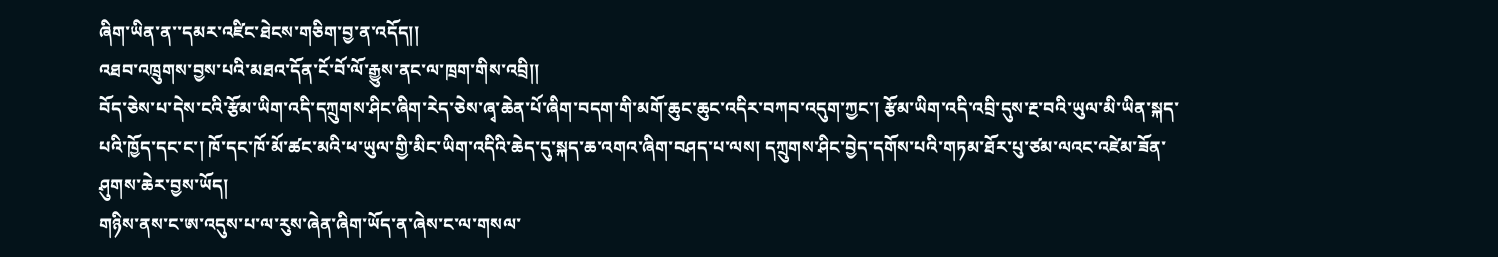ཞིག་ཡིན་ན་་དམར་འཛིང་ཐེངས་གཅིག་བྱ་ན་འདོད།།
འཐབ་འཁྲུགས་བྱས་པའི་མཐའ་དོན་ངོ་བོ་ལོ་རྒྱུས་ནང་ལ་ཁྲག་གིས་འབྲི།།
བོད་ཅེས་པ་དེས་ངའི་རྩོམ་ཡིག་འདི་དཀྲུགས་ཤིང་ཞིག་རེད་ཅེས་ཞྭ་ཆེན་པོ་ཞིག་བདག་གི་མགོ་ཆུང་ཆུང་འདིར་བཀབ་འདུག་ཀྱང་། རྩོམ་ཡིག་འདི་འབྲི་དུས་རྔ་བའི་ཡུལ་མི་ཡིན་སྐད་པའི་ཁྱོད་དང་ང་། ཁོ་དང་ཁོ་མོ་ཚང་མའི་ཕ་ཡུལ་གྱི་མིང་ཡིག་འདིའི་ཆེད་དུ་སྐད་ཆ་འགའ་ཞིག་བཤད་པ་ལས། དཀྲུགས་ཤིང་བྱེད་དགོས་པའི་གཏམ་ཐོར་པུ་ཙམ་ལའང་འཛེམ་ཟོན་ཤུགས་ཆེར་བྱས་ཡོད།
གཉིས་ནས་ང་ཨ་འདུས་པ་ལ་རུས་ཞེན་ཞིག་ཡོད་ན་ཞེས་ང་ལ་གསལ་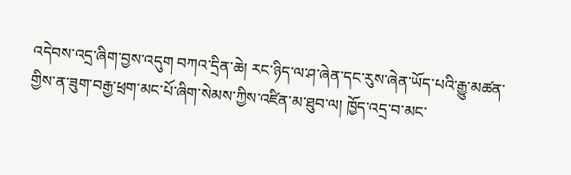འདེབས་འདྲ་ཞིག་བྱས་འདུག བཀའ་དྲིན་ཆེ། རང་ཉིད་ལ་ཤ་ཞེན་དང་རུས་ཞེན་ཡོད་པའི་རྒྱུ་མཚན་གྱིས་ན་ཟུག་བརྒྱ་ཕྲག་མང་པོ་ཞིག་སེམས་ཀྱིས་འཛིན་མ་ཐུབ་ལ། ཁྱོད་འདྲ་བ་མང་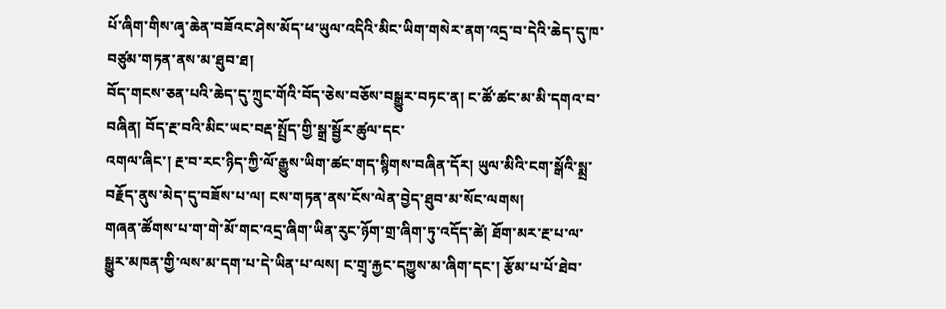པོ་ཞིག་གིས་ཞྭ་ཆེན་བཟོའང་ཤེས་མོད་ཕ་ཡུལ་འདིའི་མིང་ཡིག་གསེར་ནག་འདྲ་བ་དེའི་ཆེད་དུ་ཁ་བཙུམ་གཏན་ནས་མ་ཐུབ་ཐ།
བོད་གངས་ཅན་པའི་ཆེད་དུ་ཀྲུང་གོའི་བོད་ཅེས་བཅོས་བསྒྱུར་བཏང་ན། ང་ཚོ་ཚང་མ་མི་དགའ་བ་བཞིན། བོད་རྔ་བའི་མིང་ཡང་བརྡ་སྤྲོད་གྱི་སྒྲ་སྦྱོར་ཚུལ་དང་
འགལ་ཞིང་། རྔ་བ་རང་ཉིད་ཀྱི་ལོ་རྒྱུས་ཡིག་ཚང་གད་སྙིགས་བཞིན་དོར། ཡུལ་མིའི་ངག་སྒོའི་སྨྲ་བརྗོད་ནུས་མེད་དུ་བཟོས་པ་ལ། ངས་གཏན་ནས་ངོས་ལེན་བྱེད་ཐུབ་མ་སོང་ལགས།
གཞན་ཚོགས་པ་ག་གེ་མོ་གང་འདྲ་ཞིག་ཡིན་རུང་ཉོག་གྲ་ཞིག་ཏུ་འདོད་ཚེ། ཐོག་མར་རྔ་པ་ལ་སྒྱུར་མཁན་གྱི་ལས་མ་དག་པ་དེ་ཡིན་པ་ལས། ང་གྲྭ་རྐྱང་དཀྱུས་མ་ཞིག་དང་། རྩོམ་པ་པོ་ཐེབ་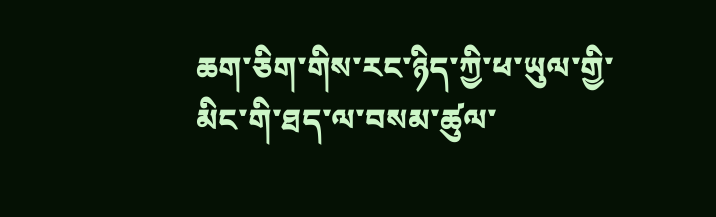ཆག་ཅིག་གིས་རང་ཉིད་ཀྱི་ཕ་ཡུལ་གྱི་མིང་གི་ཐད་ལ་བསམ་ཚུལ་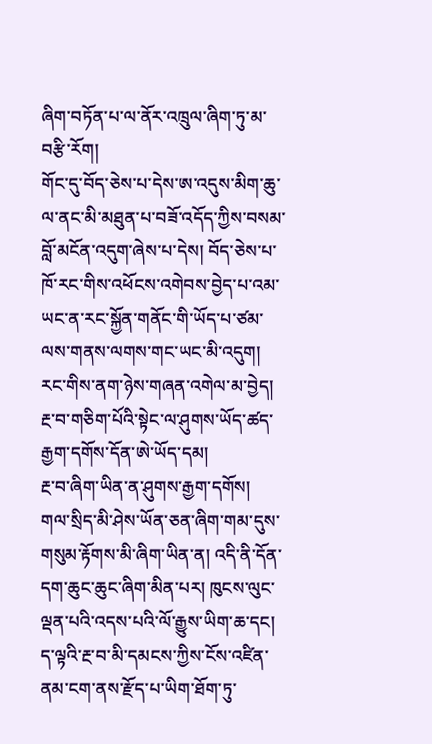ཞིག་བཏོན་པ་ལ་ནོར་འཁྲུལ་ཞིག་ཏུ་མ་བརྩི་རོག།
གོང་དུ་བོད་ཅེས་པ་དེས་ཨ་འདུས་མིག་ཆུ་ལ་ནང་མི་མཐུན་པ་བཟོ་འདོད་ཀྱིས་བསམ་བློ་མངོན་འདུག་ཞེས་པ་དེས། བོད་ཅེས་པ་ཁོ་རང་གིས་འཕོངས་འགེབས་བྱེད་པ་འམ་ཡང་ན་རང་སྐྱོན་གནོང་གི་ཡོད་པ་ཙམ་ལས་གནས་ལགས་གང་ཡང་མི་འདུག། རང་གིས་ནག་ཉེས་གཞན་འགེལ་མ་བྱེད།
རྔ་བ་གཅིག་པོའི་སྟེང་ལ་ཤུགས་ཡོད་ཚད་རྒྱག་དགོས་དོན་ཨེ་ཡོད་དམ།
རྔ་བ་ཞིག་ཡིན་ན་ཤུགས་རྒྱག་དགོས། གལ་སྲིད་མི་ཤེས་ཡོན་ཅན་ཞིག་གམ་དུས་གསུམ་རྟོགས་མི་ཞིག་ཡིན་ན། འདི་ནི་དོན་དག་ཆུང་ཆུང་ཞིག་མིན་པར། ཁུངས་ལུང་ལྡན་པའི་འདས་པའི་ལོ་རྒྱུས་ཡིག་ཆ་དང། ད་ལྟའི་རྔ་བ་མི་དམངས་ཀྱིས་ངོས་འཛིན་ནམ་ངག་ནས་རྫོད་པ་ཡིག་ཐོག་ཏུ་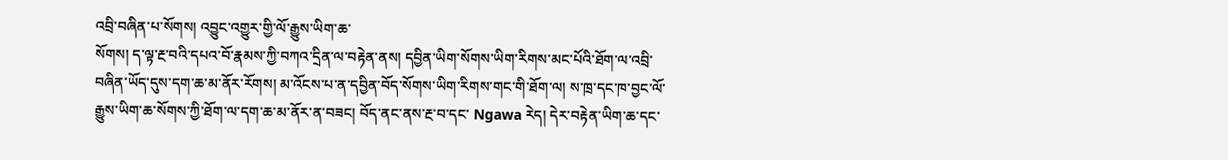འབྲི་བཞིན་པ་སོགས། འབྱུང་འགྱུར་གྱི་ལོ་རྒྱུས་ཡིག་ཆ་
སོགས། ད་ལྟ་རྔ་བའི་དཔའ་བོ་རྣམས་ཀྱི་བཀའ་དྲིན་ལ་བརྟེན་ནས། དབྱིན་ཡིག་སོགས་ཡིག་རིགས་མང་པོའི་ཐོག་ལ་འབྲི་བཞིན་ཡོད་དུས་དག་ཆ་མ་ནོར་རོགས། མ་འོངས་པ་ན་དབྱིན་བོད་སོགས་ཡིག་རིགས་གང་གི་ཐོག་ལ། ས་ཁྲ་དང་ཁ་བྱང་ལོ་རྒྱུས་ཡིག་ཆ་སོགས་ཀྱི་ཐོག་ལ་དག་ཆ་མ་ནོར་ན་བཟང། བོད་ནང་ནས་རྔ་བ་དང་ Ngawa རེད། དེར་བརྟེན་ཡིག་ཆ་དང་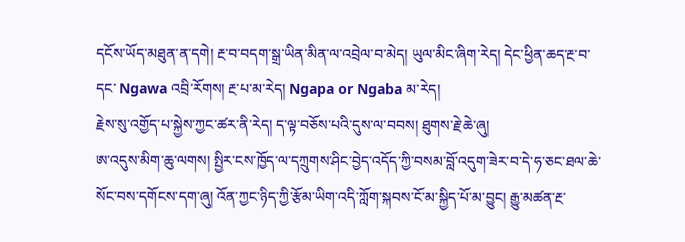དངོས་ཡོད་མཐུན་ན་དགེ། རྔ་བ་བདག་སྒྲ་ཡིན་མིན་ལ་འབྲེལ་བ་མེད། ཡུལ་མིང་ཞིག་རེད། དེང་ཕྱིན་ཆད་རྔ་བ་དང་ Ngawa འབྲི་རོགས། རྔ་པ་མ་རེད། Ngapa or Ngaba མ་རེད།
རྗེས་སུ་འགྱོད་པ་སྐྱེས་ཀྱང་ཚར་ནི་རེད། ད་ལྟ་བཅོས་པའི་དུས་ལ་བབས། ཐུགས་རྗེ་ཆེ་ཞུ།
ཨ་འདུས་མིག་ཆུ་ལགས། སྤྱིར་ངས་ཁྱོད་ལ་དཀྲུགས་ཤིང་བྱེད་འདོད་ཀྱི་བསམ་བློ་འདུག་ཟེར་བ་དེ་ཧ་ཅང་ཐལ་ཆེ་སོང་བས་དགོངས་དག་ཞུ། འོན་ཀྱང་ཉིད་ཀྱི་རྩོམ་ཡིག་འདི་ཀློག་སྐབས་ངོ་མ་སྐྱིད་པོ་མ་བྱུང། རྒྱུ་མཚན་རྔ་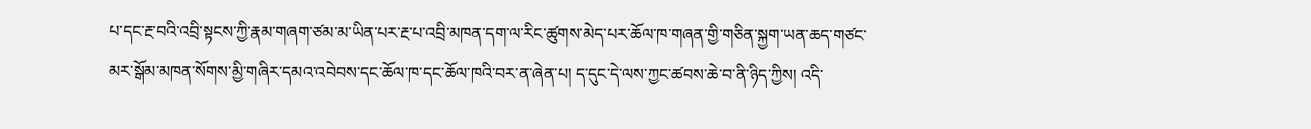པ་དང་རྔ་བའི་འབྲི་སྟངས་ཀྱི་རྣམ་གཞག་ཙམ་མ་ཡིན་པར་རྔ་པ་འབྲི་མཁན་དག་ལ་རིང་ཚུགས་མེད་པར་ཆོལ་ཁ་གཞན་གྱི་གཅིན་སྐྱག་ཡན་ཆད་གཙང་མར་སྒོམ་མཁན་སོགས་མྱི་གཞིར་དམའ་འབེབས་དང་ཆོལ་ཁ་དང་ཆོལ་ཁའི་བར་ན་ཞེན་པ། ད་དུང་དེ་ལས་ཀྱང་ཚབས་ཆེ་བ་ནི་ཉིད་ཀྱིས། འདི་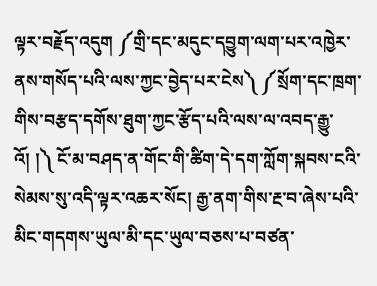ལྟར་བརྗོད་འདུག ༼གྲི་དང་མདུང་དབྱུག་ལག་པར་འཁྱེར་ནས་གསོད་པའི་ལས་ཀྱང་བྱེད་པར་ངེས༽ ༼སྲོག་དང་ཁྲག་གིས་བརྩད་དགོས་ཐུག་ཀྱང་རྩོད་པའི་ལས་ལ་འབད་རྒྱུ་འོ། །༽ ངོ་མ་བཤད་ན་གོང་གི་ཚིག་དེ་དག་ཀློག་སྐབས་ངའི་སེམས་སུ་འདི་ལྟར་འཆར་སོང། རྒྱ་ནག་གིས་རྔ་བ་ཞེས་པའི་མིང་གདགས་ཡུལ་མི་དང་ཡུལ་བཅས་པ་བཙན་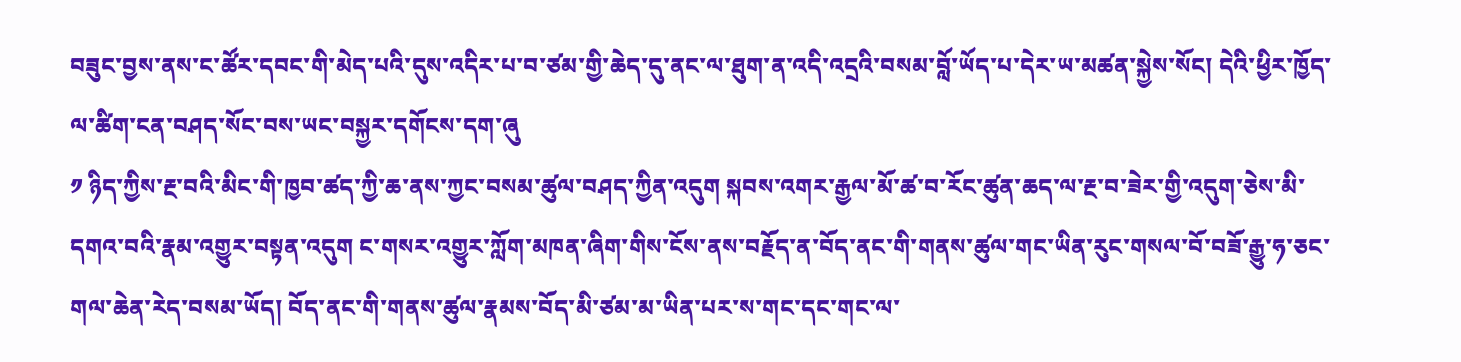བཟུང་བྱས་ནས་ང་ཚོར་དབང་གི་མེད་པའི་དུས་འདིར་པ་བ་ཙམ་གྱི་ཆེད་དུ་ནང་ལ་ཐུག་ན་འདི་འདྲའི་བསམ་བློ་ཡོད་པ་དེར་ཡ་མཚན་སྐྱེས་སོང། དེའི་ཕྱིར་ཁྱོད་ལ་ཚིག་ངན་བཤད་སོང་བས་ཡང་བསྐྱར་དགོངས་དག་ཞུ
༡ ཉིད་ཀྱིས་རྔ་བའི་མིང་གི་ཁྱབ་ཚད་ཀྱི་ཆ་ནས་ཀྱང་བསམ་ཚུལ་བཤད་ཀྱིན་འདུག སྐབས་འགར་རྒྱལ་མོ་ཚ་བ་རོང་ཚུན་ཆད་ལ་རྔ་བ་ཟེར་གྱི་འདུག་ཅེས་མི་དགའ་བའི་རྣམ་འགྱུར་བསྟན་འདུག ང་གསར་འགྱུར་ཀློག་མཁན་ཞིག་གིས་ངོས་ནས་བརྗོད་ན་བོད་ནང་གི་གནས་ཚུལ་གང་ཡིན་རུང་གསལ་བོ་བཟོ་རྒྱུ་ཧ་ཅང་གལ་ཆེན་རེད་བསམ་ཡོད། བོད་ནང་གི་གནས་ཚུལ་རྣམས་བོད་མི་ཙམ་མ་ཡིན་པར་ས་གང་དང་གང་ལ་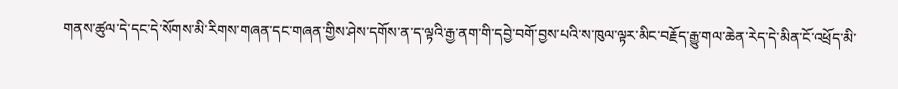གནས་ཚུལ་དེ་དང་དེ་སོགས་མི་རིགས་གཞན་དང་གཞན་གྱིས་ཤེས་དགོས་ན་ད་ལྟའི་རྒྱ་ནག་གི་དབྱེ་བགོ་བྱས་པའི་ས་ཁུལ་ལྟར་མིང་བརྗོད་རྒྱུ་གལ་ཆེན་རེད་དེ་མིན་ངོ་འཕྲོད་མི་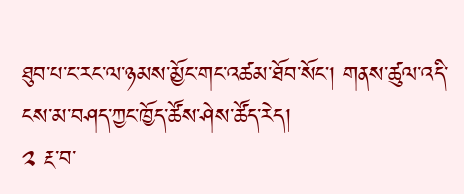ཐུབ་པ་ང་རང་ལ་ཉམས་མྱོང་གང་འཚམ་ཐོབ་སོང། གནས་ཚུལ་འདི་ངས་མ་བཤད་ཀྱང་ཁྱོད་ཚོས་ཤེས་ཚོད་རེད།
༢ རྔ་བ་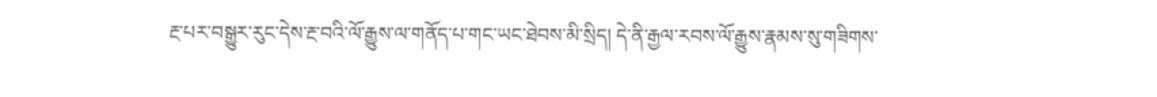རྔ་པར་བསྒྱུར་རུང་དེས་རྔ་བའི་ལོ་རྒྱུས་ལ་གནོད་པ་གང་ཡང་ཐེབས་མི་སྲིད། དེ་ནི་རྒྱལ་རབས་ལོ་རྒྱུས་རྣམས་སུ་གཟིགས་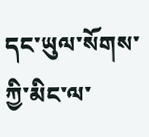དང་ཡུལ་སོགས་ཀྱི་མིང་ལ་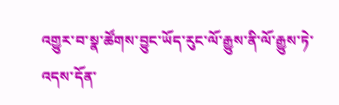འགྱུར་བ་སྣ་ཚོགས་བྱུང་ཡོད་རུང་ལོ་རྒྱུས་ནི་ལོ་རྒྱུས་ཏེ་འདས་དོན་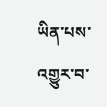ཡིན་པས་འགྱུར་བ་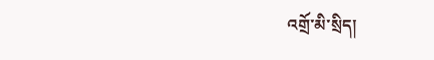འགྲོ་མི་སྲིད།